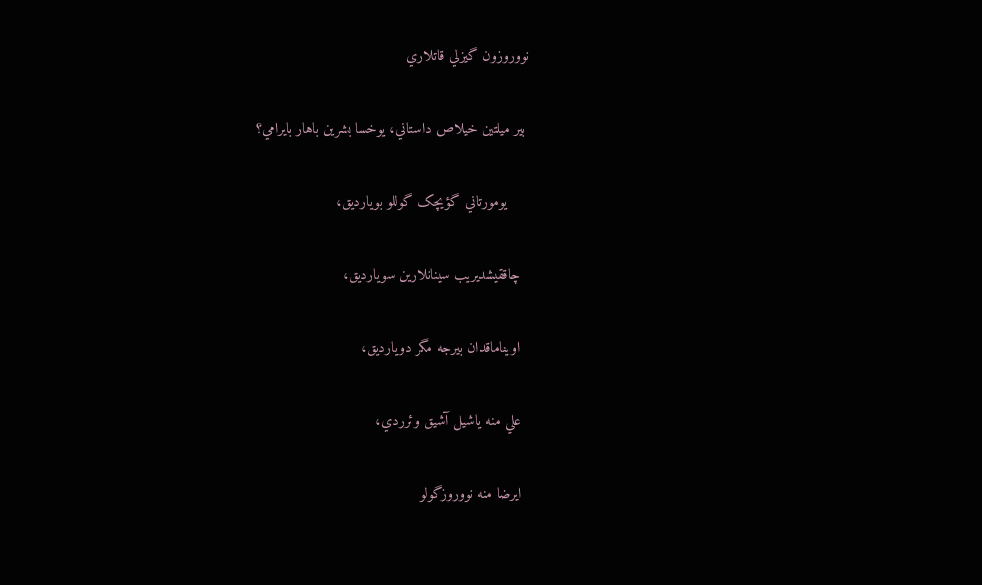نووروزون گيزلي قاتلاري

 بير ميلتين خيلاص داستاني، يوخسا بشرين باهار بايرامي؟

     يومورتاني گؤيچک گوللو بويارديق،

  چاققيشديريب سينانلارين سويارديق،

  اويناماقدان بيرجه مگر دويارديق،

  علي منه ياشيل آشيق وئرردي،

  ايرضا منه نووروزگولو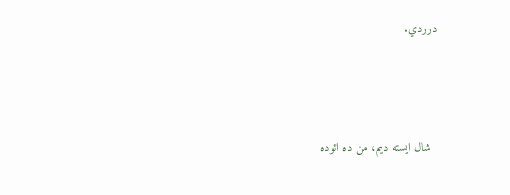درردي.



  شال ايسته ديم، من ده ائوده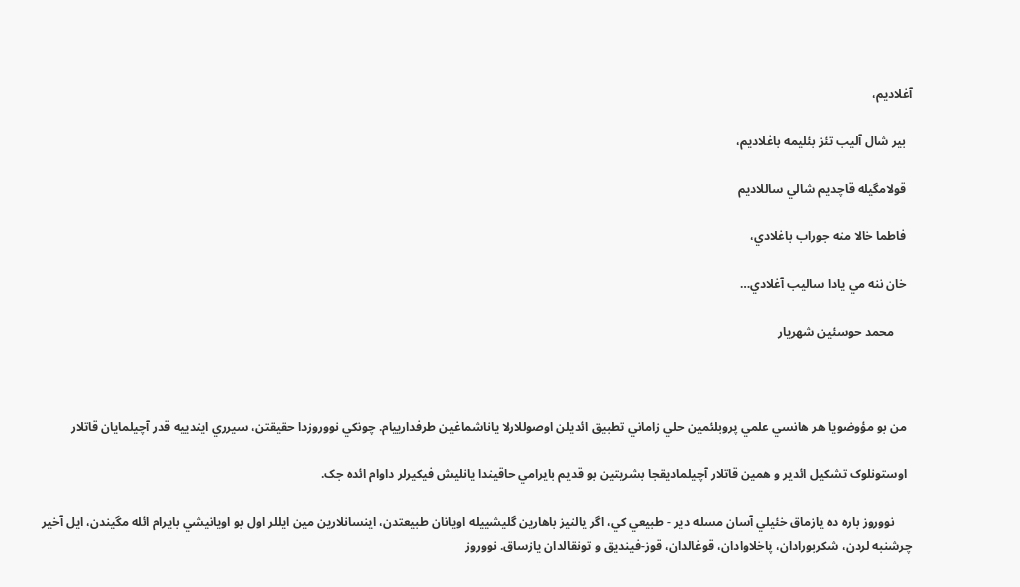آغلاديم،

  بير شال آليب تئز بئليمه باغلاديم،

  قولامگيله قاچديم شالي ساللاديم

  فاطما خالا منه جوراب باغلادي،

  خان ننه مي يادا ساليب آغلادي…

      محمد حوسئين شهريار



  من بو مؤوضويا هر هانسي علمي پروبلئمين حلي زاماني تطبیق ائديلن اوصوللارلا ياناشماغين طرفدارييام. چونکي نووروزدا حقيقتن، سيرري ايندييه قدر آچيلمايان قاتلار

  اوستونلوک تشکيل ائدير و همين قاتلار آچيلماديقجا بشريتين بو قديم بايرامي حاقيندا يانليش فيکيرلر داوام ائده جک.

      نووروز باره ده يازماق خئيلي آسان مسله دير - طبيعي کي، اگر يالنيز باهارين گليشييله اويانان طبيعتدن، اينسانلارين مين ايللر اول بو اويانيشي بايرام ائله مگيندن، ايل آخير چرشنبه لردن، شکربورادان، پاخلاوادان، قوغالدان، قوز-فينديق و تونقالدان يازساق. نووروز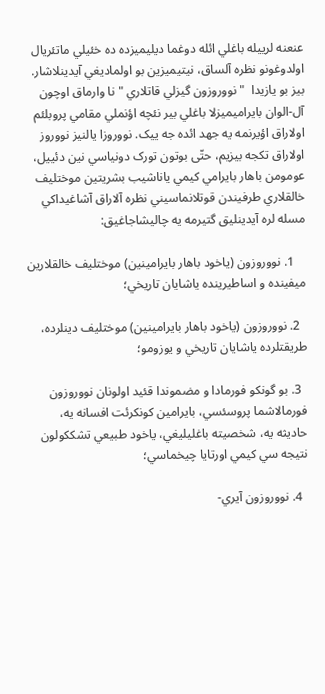عنعنه لرييله باغلي ائله دوغما ديليميزده ده خئيلي ماتئريال اولدوغونو نظره آلساق، نيتيميزين بو اولماديغي آيدينلاشار. بيز بو يازيدا  " نووروزون گيزلي قاتلاري " نا وارماق اوچون آل-الوان بايراميميزلا باغلي بير نئچه اؤنملي مقامي پروبلئم اولاراق اؤيرنمه يه جهد ائده جه ييک. نووروزا يالنيز نووروز اولاراق تکجه بيزيم، حتّی بوتون تورک دونياسي نين دئييل، عومومن باهار بايرامي کيمي ياناشيب بشريتين موختليف خالقلاري طرفيندن قوتلانماسيني نظره آلاراق آشاغيداکي مسله لره آيدينليق گتيرمه يه چاليشاجاغيق:

    1. نووروزون (ياخود باهار بايرامينين) موختليف خالقلارين ميفينده و اساطيرينده ياشايان تاريخي؛

  2. نووروزون (ياخود باهار بايرامينين) موختليف دينلرده، طريقتلرده ياشايان تاريخي و يوزومو؛

  3. بو گونکو فورمادا و مضموندا قئيد اولونان نووروزون فورمالاشما پروسئسي، بايرامين کونکرئت افسانه يه، حاديثه يه، شخصيته باغليليغي، ياخود طبيعي تشککولون نتيجه سي کيمي اورتايا چيخماسي؛

  4. نووروزون آيري-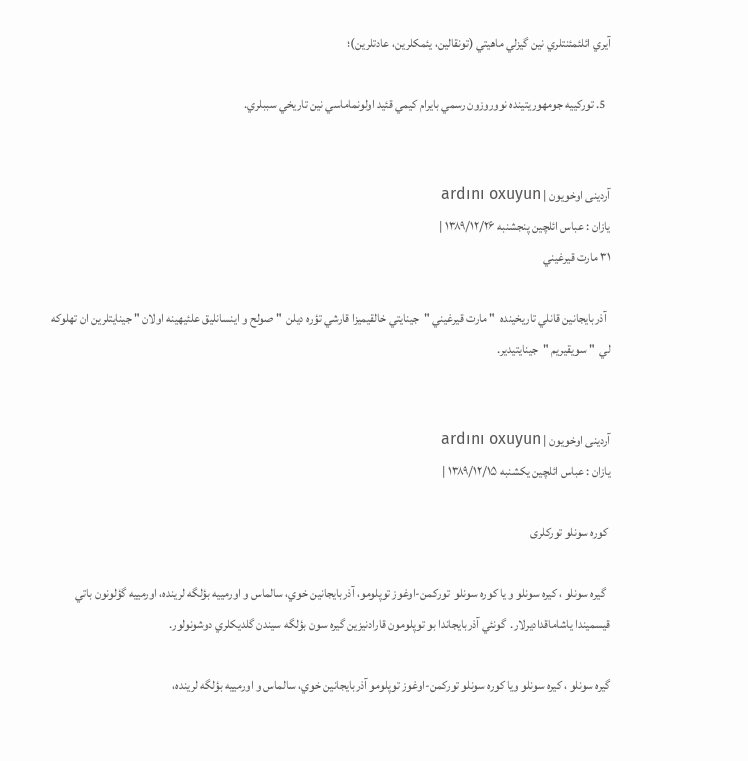آيري ائلئمئنتلري نين گيزلي ماهيتي (تونقالين، يئمکلرين، عادتلرين)؛

  5. تورکييه جومهوريتينده نووروزون رسمي بايرام کيمي قئيد اولونماماسي نين تاريخي سببلري.


آردينی اوخويون | ardını oxuyun
يازان : عباس ائلچین پنجشنبه ۱۳۸۹/۱۲/۲۶ |
۳۱ مارت قيرغيني

  آذربايجانين قانلي تاريخينده  " مارت قيرغيني "  جينايتي خالقيميزا قارشي تؤره ديلن  " صولح و اينسانليق علئيهينه اولان " جينايتلرين ان تهلوکه لي  " سويقيريم "  جينايتيدير.


آردينی اوخويون | ardını oxuyun
يازان : عباس ائلچین یکشنبه ۱۳۸۹/۱۲/۱۵ |

 کوره سونلو تورکلری

  گيره سونلو ، کيره سونلو و يا كوره سونلو  تورکمن-اوغوز توپلومو، آذربايجانين خوي، سالماس و اورمييه بؤلگه لرينده، اورمييه گؤلونون باتي قيسميندا ياشاماقداديرلار.  گونئي آذربايجاندا بو توپلومون قارادنيزين گيره سون بؤلگه سيندن گلديکلري دوشونولور.

گيره سونلو ، کيره سونلو ويا كوره سونلو تورکمن-اوغوز توپلومو آذربايجانين خوي، سالماس و اورمييه بؤلگه لرينده،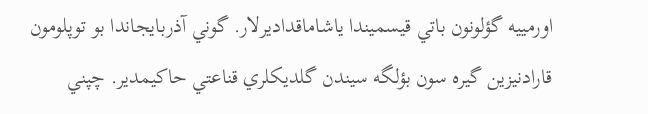اورمييه گؤلونون باتي قيسميندا ياشاماقداديرلار. گوني آذربايجاندا بو توپلومون قارادنيزين گيره سون بؤلگه سيندن گلديکلري قناعتي حاكيمدير. چپني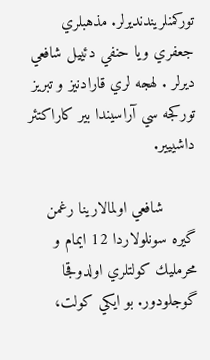تورکمنلريندنديرلر. مذهبلري جعفري ويا حنفي دئييل شافعي ديرلر . لهجه لري قارادنيز و تبريز تورکجه سي آراسيندا بير کاراکتئر داشييير.

       شافعي اولمالارينا رغمن گيره سونلولاردا 12 ايمام و محرمليك کولتلري اولدوقجا گوجلودور. بو ايکي کولت،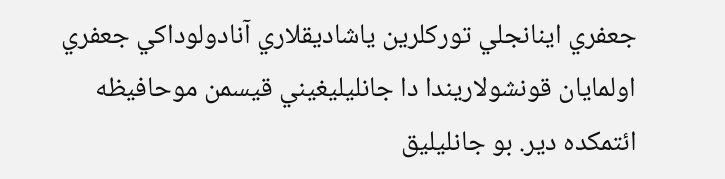جعفري اينانجلي تورکلرين ياشاديقلاري آنادولوداکي جعفري اولمايان قونشولاريندا دا جانليليغيني قيسمن موحافيظه  ائتمکده دير. بو جانليليق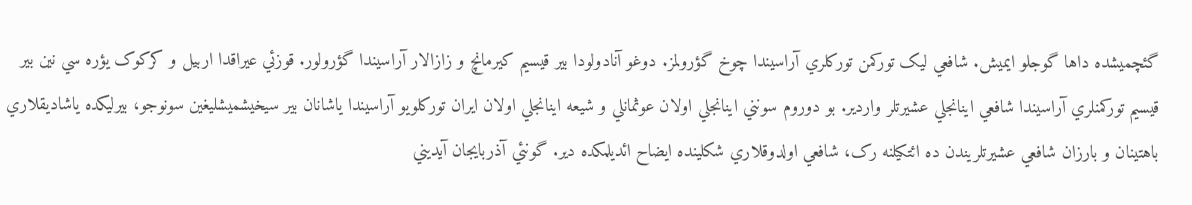گئچميشده داها گوجلو ايميش. شافعي ليک تورکمن تورکلري آراسيندا چوخ گؤرولمز. دوغو آنادولودا بير قيسيم کيرمانچ و زازالار آراسيندا گؤرولور. قوزئي عيراقدا اربيل و کرکوک يؤره سي نين بير قيسيم تورکمنلري آراسيندا شافعي اينانجلي عشيرتلر واردير. بو دوروم سونني اينانجلي اولان عوثمانلي و شيعه اينانجلي اولان ايران تورکلويو آراسيندا ياشانان بير سيخيشميشليغين سونوجو، بيرليکده ياشاديقلاري باهتينان و بارزان شافعي عشيرتلريندن ده ائتکيلنه رک، شافعي اولدوقلاري شکلينده ايضاح ائديلمکده دير. گونئي آذربايجان آيديني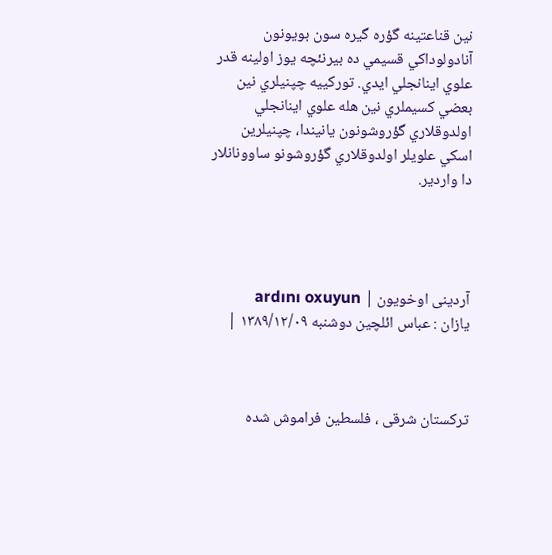نين قناعتينه گؤره گيره سون بويونون آنادولوداکي قسيمي ده بيرنئچه يوز اولينه قدر علوي اينانجلي ايدي. تورکييه چپنيلري نين بعضي کسيملري نين هله علوي اينانجلي اولدوقلاري گؤروشونون يانيندا، چپنيلرين اسکي علويلر اولدوقلاري گؤروشونو ساوونانلار دا واردير.




آردينی اوخويون | ardını oxuyun
يازان : عباس ائلچین دوشنبه ۱۳۸۹/۱۲/۰۹ |



ترکستان شرقی ، فلسطین فراموش شده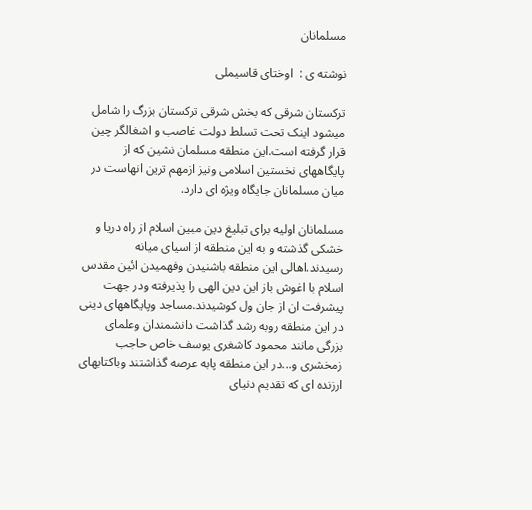مسلمانان

نوشته ی :  اوختای قاسیملی

ترکستان شرقی که بخش شرقی ترکستان بزرگ را شامل میشود اینک تحت تسلط دولت غاصب و اشغالگر چین قرار گرفته است.این منطقه مسلمان نشین که از پایگاههای نخستین اسلامی ونیز ازمهم ترین انهاست در میان مسلمانان جایگاه ويژه ای دارد.

مسلمانان اولیه برای تبلیغ دین مبین اسلام از راه دریا و خشکی گذشته و به این منطقه از اسیای میانه رسیدند.اهالی این منطقه باشنیدن وفهمیدن ائین مقدس اسلام با اغوش باز این دین الهی را پذیرفته ودر جهت پیشرفت ان از جان ول کوشیدند.مساجد وپایگاههای دینی در این منطقه روبه رشد گذاشت دانشمندان وعلمای بزرگی مانند محمود کاشغری یوسف خاص حاجب زمخشری و...در این منطقه پابه عرصه گذاشتند وباکتابهای ارزنده ای که تقدیم دنیای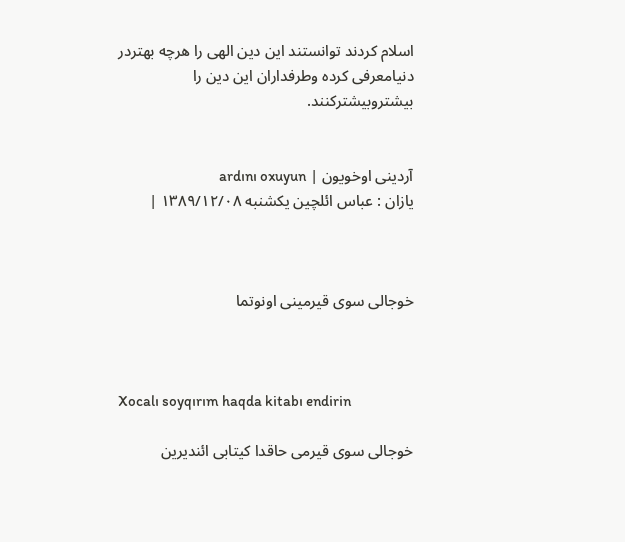اسلام کردند توانستند این دین الهی را هرچه بهتردر دنیامعرفی کرده وطرفداران این دین را بیشتروبیشترکنند.


آردينی اوخويون | ardını oxuyun
يازان : عباس ائلچین یکشنبه ۱۳۸۹/۱۲/۰۸ |



خوجالی سوی قيرمينی اونوتما



Xocalı soyqırım haqda kitabı endirin

خوجالی سوی قیرمی حاقدا کیتابی ائندیرین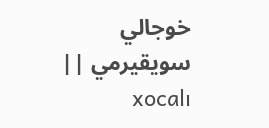خوجالي سويقيرمي || xocalı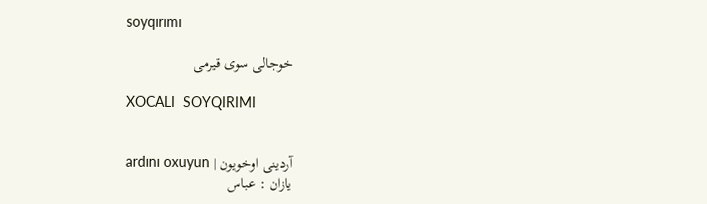soyqırımı

خوجالی سوی قیرمی

XOCALI  SOYQIRIMI


آردينی اوخويون | ardını oxuyun
يازان : عباس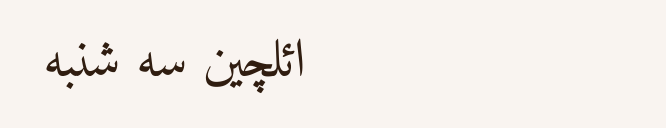ائلچین سه شنبه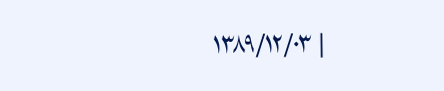۱۳۸۹/۱۲/۰۳ |